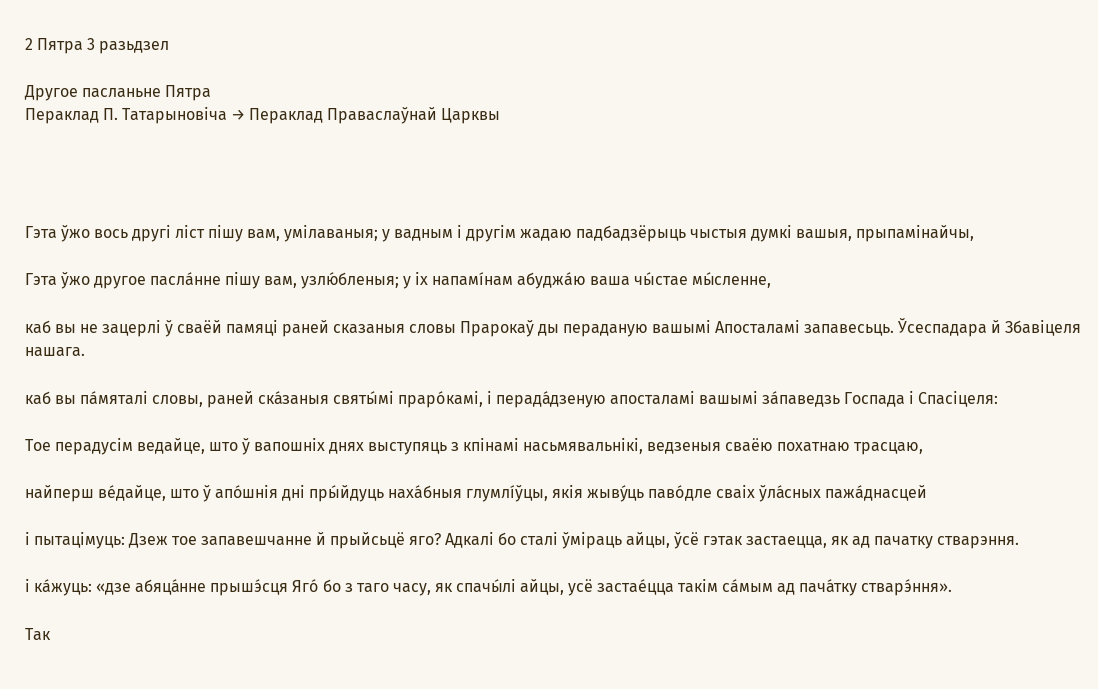2 Пятра 3 разьдзел

Другое пасланьне Пятра
Пераклад П. Татарыновіча → Пераклад Праваслаўнай Царквы




Гэта ўжо вось другі ліст пішу вам, умілаваныя; у вадным і другім жадаю падбадзёрыць чыстыя думкі вашыя, прыпамінайчы,

Гэта ўжо другое пасла́нне пішу вам, узлю́бленыя; у іх напамíнам абуджа́ю ваша чы́стае мы́сленне,

каб вы не зацерлі ў сваёй памяці раней сказаныя словы Прарокаў ды пераданую вашымі Апосталамі запавесьць. Ўсеспадара й Збавіцеля нашага.

каб вы па́мяталі словы, раней ска́заныя святы́мі праро́камі, і перада́дзеную апосталамі вашымі за́паведзь Госпада і Спасіцеля:

Тое перадусім ведайце, што ў вапошніх днях выступяць з кпінамі насьмявальнікі, ведзеныя сваёю похатнаю трасцаю,

найперш ве́дайце, што ў апо́шнія дні пры́йдуць наха́бныя глумлíўцы, якія жыву́ць паво́дле сваіх ўла́сных пажа́днасцей

і пытацімуць: Дзеж тое запавешчанне й прыйсьцё яго? Адкалі бо сталі ўміраць айцы, ўсё гэтак застаецца, як ад пачатку стварэння.

і ка́жуць: «дзе абяца́нне прышэ́сця Яго́ бо з таго часу, як спачы́лі айцы, усё застае́цца такім са́мым ад пача́тку стварэ́ння».

Так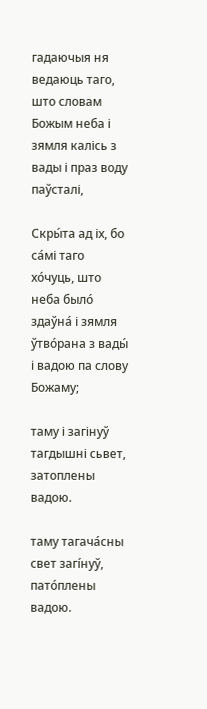гадаючыя ня ведаюць таго, што словам Божым неба і зямля калісь з вады і праз воду паўсталі,

Скры́та ад іх, бо са́мі таго хо́чуць, што неба было́ здаўна́ і зямля ўтво́рана з вады́ і вадою па слову Божаму;

таму і загінуў тагдышні сьвет, затоплены вадою.

таму тагача́сны свет загíнуў, пато́плены вадою.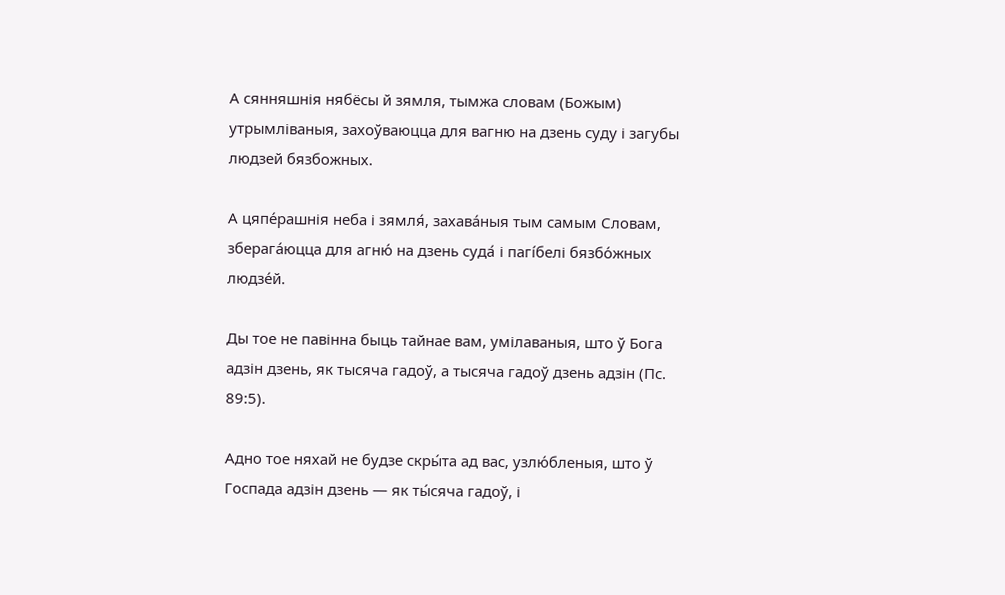А сянняшнія нябёсы й зямля, тымжа словам (Божым) утрымліваныя, захоўваюцца для вагню на дзень суду і загубы людзей бязбожных.

А цяпе́рашнія неба і зямля́, захава́ныя тым самым Словам, зберага́юцца для агню́ на дзень суда́ і пагíбелі бязбо́жных людзе́й.

Ды тое не павінна быць тайнае вам, умілаваныя, што ў Бога адзін дзень, як тысяча гадоў, а тысяча гадоў дзень адзін (Пс. 89:5).

Адно тое няхай не будзе скры́та ад вас, узлю́бленыя, што ў Госпада адзін дзень — як ты́сяча гадоў, і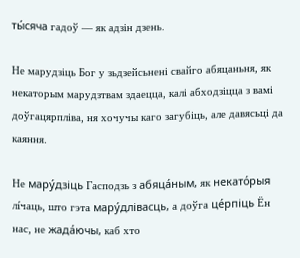ты́сяча гадоў — як адзін дзень.

Не марудзіць Бог у зьдзейсьнені свайго абяцаньня, як некаторым марудзтвам здаецца, калі абходзіцца з вамі доўгацярпліва, ня хочучы каго загубіць, але давясьці да каяння.

Не мару́дзіць Гасподзь з абяца́ным, як некато́рыя лíчаць, што гэта мару́длівасць, а доўга це́рпіць Ён нас, не жада́ючы, каб хто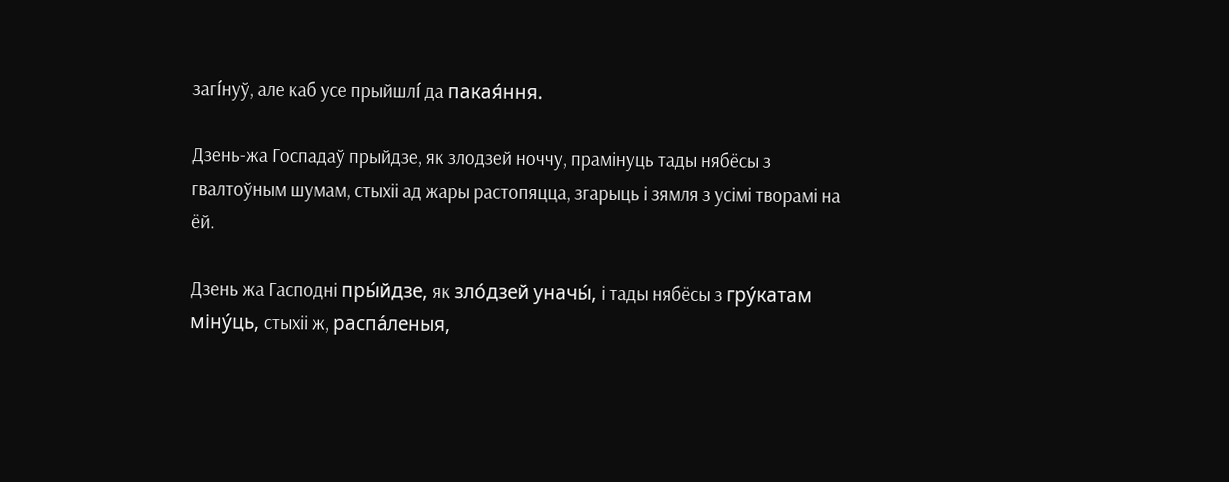загíнуў, але каб усе прыйшлí да пакая́ння.

Дзень-жа Госпадаў прыйдзе, як злодзей ноччу, прамінуць тады нябёсы з гвалтоўным шумам, стыхіі ад жары растопяцца, згарыць і зямля з усімі творамі на ёй.

Дзень жа Гасподні пры́йдзе, як зло́дзей уначы́, і тады нябёсы з гру́катам міну́ць, стыхіі ж, распа́леныя,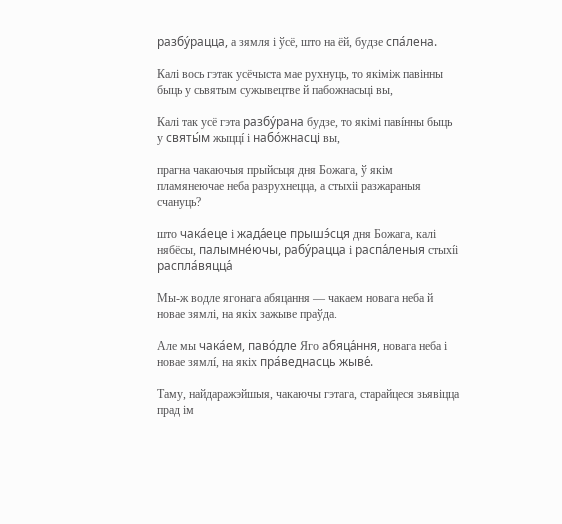разбу́рацца, а зямля і ўсё, што на ёй, будзе спа́лена.

Калі вось гэтак усёчыста мае рухнуць, то якіміж павінны быць у сьвятым сужывецтве й пабожнасьці вы,

Калі так усё гэта разбу́рана будзе, то якімі павíнны быць у святы́м жыццí і набо́жнасці вы,

прагна чакаючыя прыйсьця дня Божага, ў якім пламянеючае неба разрухнецца, а стыхіі разжараныя счануць?

што чака́еце і жада́еце прышэ́сця дня Божага, калі нябёсы, палымне́ючы, рабу́рацца і распа́леныя стыхíі распла́вяцца́

Мы-ж водле ягонага абяцання — чакаем новага неба й новае зямлі, на якіх зажыве праўда.

Але мы чака́ем, паво́дле Яго абяца́ння, новага неба і новае зямлí, на якіх пра́веднасць жыве́.

Таму, найдаражэйшыя, чакаючы гэтага, старайцеся зьявіцца прад ім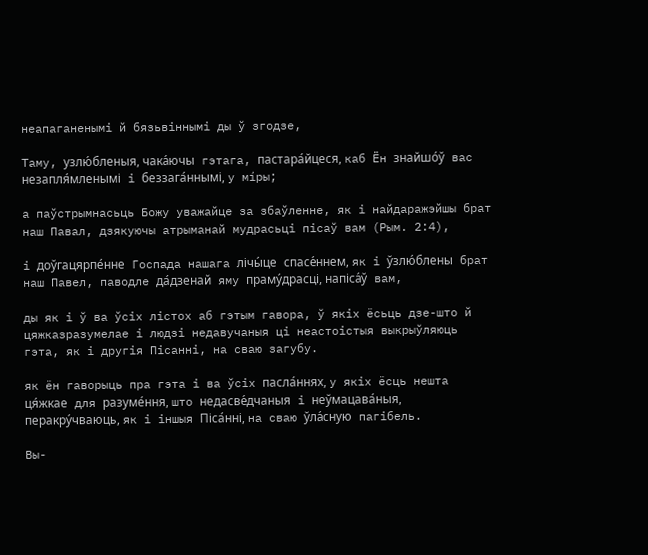неапаганенымі й бязьвіннымі ды ў згодзе,

Таму, узлю́бленыя, чака́ючы гэтага, пастара́йцеся, каб Ён знайшо́ў вас незапля́мленымі і беззага́ннымі, у мíры;

а паўстрымнасьць Божу уважайце за збаўленне, як і найдаражэйшы брат наш Павал, дзякуючы атрыманай мудрасьці пісаў вам (Рым. 2:4),

і доўгацярпе́нне Госпада нашага лічы́це спасе́ннем, як і ўзлю́блены брат наш Павел, паводле да́дзенай яму праму́драсці, напіса́ў вам,

ды як і ў ва ўсіх лістох аб гэтым гавора, ў якіх ёсьць дзе-што й цяжказразумелае і людзі недавучаныя ці неастоістыя выкрыўляюць гэта, як і другія Пісанні, на сваю загубу.

як ён гаворыць пра гэта і ва ўсіх пасла́ннях, у якіх ёсць нешта ця́жкае для разуме́ння, што недасве́дчаныя і неўмацава́ныя, перакру́чваюць, як і іншыя Піса́нні, на сваю ўла́сную пагібель.

Вы-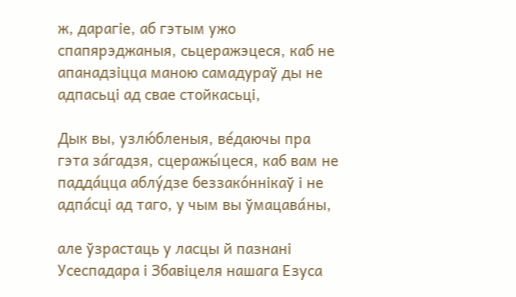ж, дарагіе, аб гэтым ужо спапярэджаныя, сьцеражэцеся, каб не апанадзіцца маною самадураў ды не адпасьці ад свае стойкасьці,

Дык вы, узлю́бленыя, ве́даючы пра гэта за́гадзя, сцеражы́цеся, каб вам не падда́цца аблу́дзе беззако́ннікаў і не адпа́сці ад таго, у чым вы ўмацава́ны,

але ўзрастаць у ласцы й пазнані Усеспадара і Збавіцеля нашага Езуса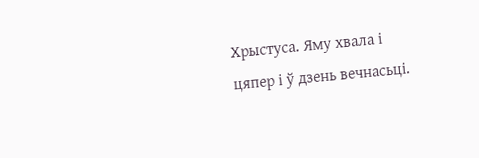Хрыстуса. Яму хвала і цяпер і ў дзень вечнасьці.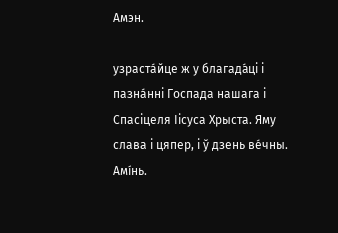Амэн.

узраста́йце ж у благада́ці і пазна́нні Госпада нашага і Спасіцеля Іісуса Хрыста. Яму слава і цяпер, і ў дзень ве́чны. Амíнь.